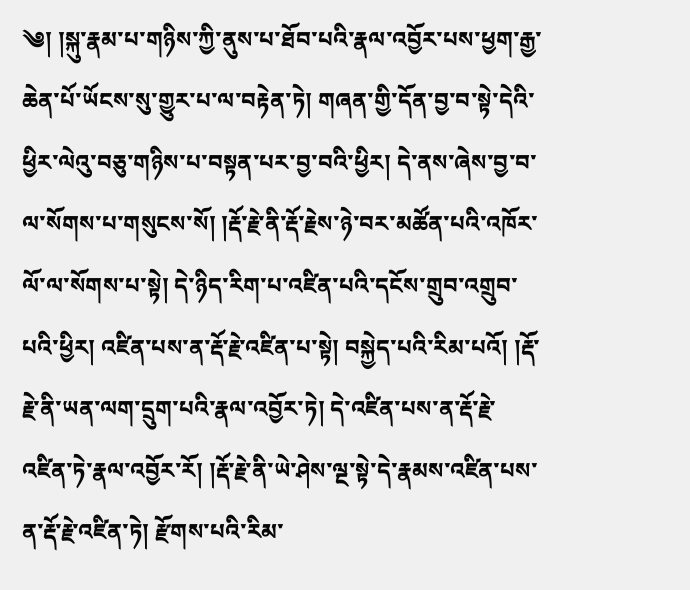༄། །སྐུ་རྣམ་པ་གཉིས་ཀྱི་ནུས་པ་ཐོབ་པའི་རྣལ་འབྱོར་པས་ཕྱག་རྒྱ་ཆེན་པོ་ཡོངས་སུ་གྱུར་པ་ལ་བརྟེན་ཏེ། གཞན་གྱི་དོན་བྱ་བ་སྟེ་དེའི་ཕྱིར་ལེའུ་བཅུ་གཉིས་པ་བསྟན་པར་བྱ་བའི་ཕྱིར། དེ་ནས་ཞེས་བྱ་བ་ལ་སོགས་པ་གསུངས་སོ། །རྡོ་རྗེ་ནི་རྡོ་རྗེས་ཉེ་བར་མཚོན་པའི་འཁོར་ལོ་ལ་སོགས་པ་སྟེ། དེ་ཉིད་རིག་པ་འཛིན་པའི་དངོས་གྲུབ་འགྲུབ་པའི་ཕྱིར། འཛིན་པས་ན་རྡོ་རྗེ་འཛིན་པ་སྟེ། བསྐྱེད་པའི་རིམ་པའོ། །རྡོ་རྗེ་ནི་ཡན་ལག་དྲུག་པའི་རྣལ་འབྱོར་ཏེ། དེ་འཛིན་པས་ན་རྡོ་རྗེ་འཛིན་ཏེ་རྣལ་འབྱོར་རོ། །རྡོ་རྗེ་ནི་ཡེ་ཤེས་ལྔ་སྟེ་དེ་རྣམས་འཛིན་པས་ན་རྡོ་རྗེ་འཛིན་ཏེ། རྫོགས་པའི་རིམ་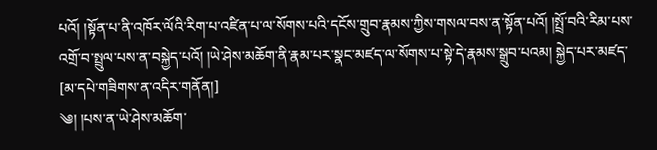པའོ། །སྟོན་པ་ནི་འཁོར་ལོའི་རིག་པ་འཛིན་པ་ལ་སོགས་པའི་དངོས་གྲུབ་རྣམས་ཀྱིས་གསལ་བས་ན་སྟོན་པའོ། །སྤྲོ་བའི་རིམ་པས་འགྲོ་བ་སྤྲུལ་པས་ན་བསྐྱེད་པའོ། །ཡེ་ཤེས་མཆོག་ནི་རྣམ་པར་སྣང་མཛད་ལ་སོགས་པ་སྟེ་དེ་རྣམས་སྒྲུབ་པའམ། སྐྱེད་པར་མཛད་
[མ་དཔེ་གཟིགས་ན་འདིར་གནོན།]
༄། །པས་ན་ཡེ་ཤེས་མཆོག་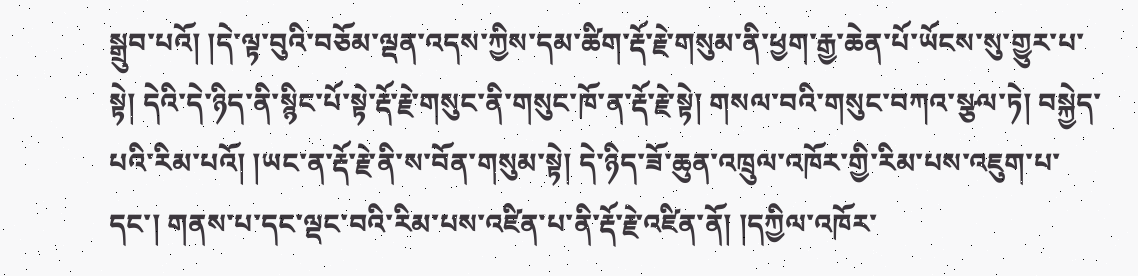སྒྲུབ་པའོ། །དེ་ལྟ་བུའི་བཅོམ་ལྡན་འདས་ཀྱིས་དམ་ཚིག་རྡོ་རྗེ་གསུམ་ནི་ཕྱག་རྒྱ་ཆེན་པོ་ཡོངས་སུ་གྱུར་པ་སྟེ། དེའི་དེ་ཉིད་ནི་སྙིང་པོ་སྟེ་རྡོ་རྗེ་གསུང་ནི་གསུང་ཁོ་ན་རྡོ་རྗེ་སྟེ། གསལ་བའི་གསུང་བཀའ་སྩལ་ཏེ། བསྐྱེད་པའི་རིམ་པའོ། །ཡང་ན་རྡོ་རྗེ་ནི་ས་བོན་གསུམ་སྟེ། དེ་ཉིད་ཟོ་ཆུན་འཁྲུལ་འཁོར་གྱི་རིམ་པས་འཇུག་པ་དང་། གནས་པ་དང་ལྡང་བའི་རིམ་པས་འཛིན་པ་ནི་རྡོ་རྗེ་འཛིན་ནོ། །དཀྱིལ་འཁོར་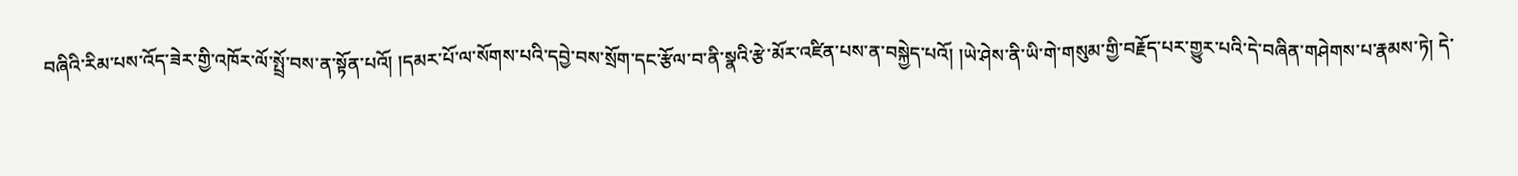བཞིའི་རིམ་པས་འོད་ཟེར་གྱི་འཁོར་ལོ་སྤྲོ་བས་ན་སྟོན་པའོ། །དམར་པོ་ལ་སོགས་པའི་དབྱེ་བས་སྲོག་དང་རྩོལ་བ་ནི་སྣའི་རྩེ་མོར་འཛིན་པས་ན་བསྐྱེད་པའོ། །ཡེ་ཤེས་ནི་ཡི་གེ་གསུམ་གྱི་བརྗོད་པར་གྱུར་པའི་དེ་བཞིན་གཤེགས་པ་རྣམས་ཏེ། དེ་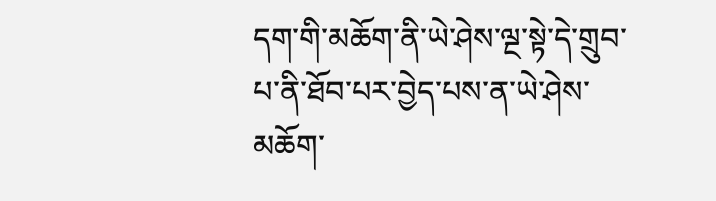དག་གི་མཆོག་ནི་ཡེ་ཤེས་ལྔ་སྟེ་དེ་གྲུབ་པ་ནི་ཐོབ་པར་བྱེད་པས་ན་ཡེ་ཤེས་མཆོག་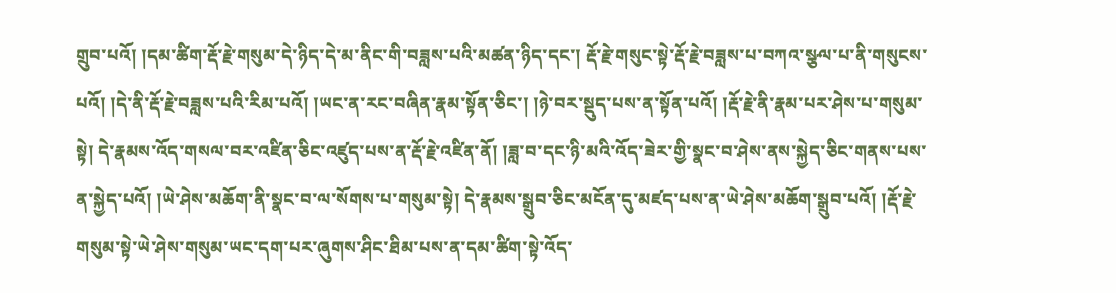གྲུབ་པའོ། །དམ་ཚིག་རྡོ་རྗེ་གསུམ་དེ་ཉིད་དེ་མ་ནིང་གི་བཟླས་པའི་མཚན་ཉིད་དང་། རྡོ་རྗེ་གསུང་སྟེ་རྡོ་རྗེ་བཟླས་པ་བཀའ་སྩལ་པ་ནི་གསུངས་པའོ། །དེ་ནི་རྡོ་རྗེ་བཟླས་པའི་རིམ་པའོ། །ཡང་ན་རང་བཞིན་རྣམ་སྟོན་ཅིང་། །ཉེ་བར་སྡུད་པས་ན་སྟོན་པའོ། །རྡོ་རྗེ་ནི་རྣམ་པར་ཤེས་པ་གསུམ་སྟེ། དེ་རྣམས་འོད་གསལ་བར་འཛིན་ཅིང་འཛུད་པས་ན་རྡོ་རྗེ་འཛིན་ནོ། །ཟླ་བ་དང་ཉི་མའི་འོད་ཟེར་གྱི་སྣང་བ་ཤེས་ནས་སྐྱེད་ཅིང་གནས་པས་ན་སྐྱེད་པའོ། །ཡེ་ཤེས་མཆོག་ནི་སྣང་བ་ལ་སོགས་པ་གསུམ་སྟེ། དེ་རྣམས་སྒྲུབ་ཅིང་མངོན་དུ་མཛད་པས་ན་ཡེ་ཤེས་མཆོག་སྒྲུབ་པའོ། །རྡོ་རྗེ་གསུམ་སྟེ་ཡེ་ཤེས་གསུམ་ཡང་དག་པར་ཞུགས་ཤིང་ཐིམ་པས་ན་དམ་ཚིག་སྟེ་འོད་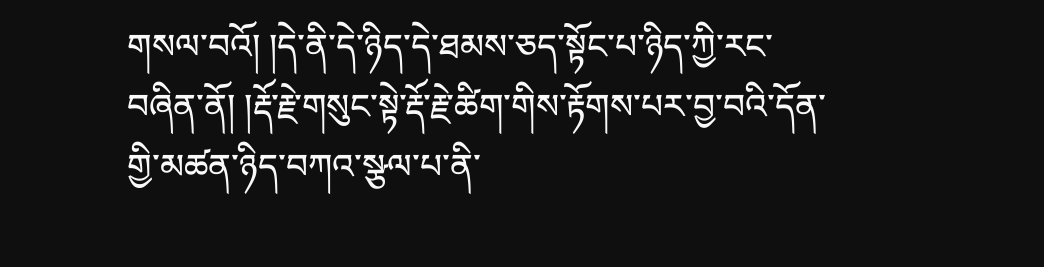གསལ་བའོ། །དེ་ནི་དེ་ཉིད་དེ་ཐམས་ཅད་སྟོང་པ་ཉིད་ཀྱི་རང་བཞིན་ནོ། །རྡོ་རྗེ་གསུང་སྟེ་རྡོ་རྗེ་ཚིག་གིས་རྟོགས་པར་བྱ་བའི་དོན་གྱི་མཚན་ཉིད་བཀའ་སྩལ་པ་ནི་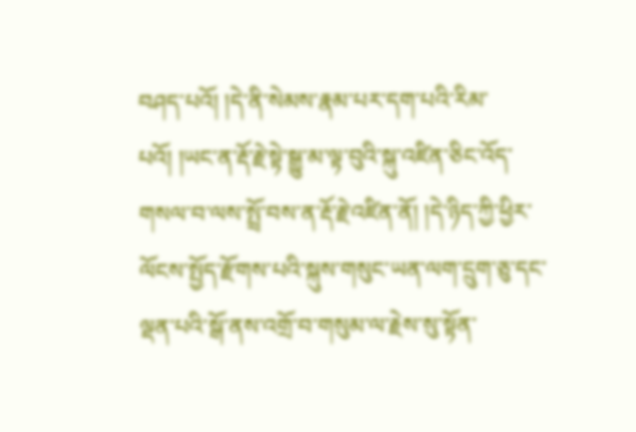བཤད་པའོ། །དེ་ནི་སེམས་རྣམ་པར་དག་པའི་རིམ་པའོ། །ཡང་ན་རྡོ་རྗེ་སྟེ་སྒྱུ་མ་ལྟ་བུའི་སྐུ་འཛིན་ཅིང་འོད་གསལ་བ་ལས་སྤྲོ་བས་ན་རྡོ་རྗེ་འཛིན་ནོ། །དེ་ཉིད་ཀྱི་ཕྱིར་ལོངས་སྤྱོད་རྫོགས་པའི་སྐུས་གསུང་ཡན་ལག་དྲུག་ཅུ་དང་ལྡན་པའི་སྒོ་ནས་འགྲོ་བ་གསུམ་ལ་རྗེས་སུ་སྟོན་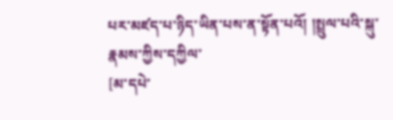པར་མཛད་པ་ཉིད་ཡིན་པས་ན་སྟོན་པའོ། །སྤྲུལ་པའི་སྐུ་རྣམས་ཀྱིས་དཀྱིལ་
[མ་དཔེ་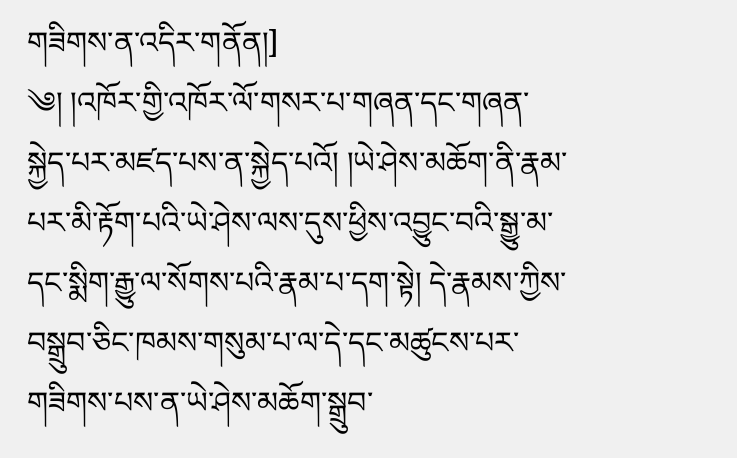གཟིགས་ན་འདིར་གནོན།]
༄། །འཁོར་གྱི་འཁོར་ལོ་གསར་པ་གཞན་དང་གཞན་སྐྱེད་པར་མཛད་པས་ན་སྐྱེད་པའོ། །ཡེ་ཤེས་མཆོག་ནི་རྣམ་པར་མི་རྟོག་པའི་ཡེ་ཤེས་ལས་དུས་ཕྱིས་འབྱུང་བའི་སྒྱུ་མ་དང་སྨིག་རྒྱུ་ལ་སོགས་པའི་རྣམ་པ་དག་སྟེ། དེ་རྣམས་ཀྱིས་བསྒྲུབ་ཅིང་ཁམས་གསུམ་པ་ལ་དེ་དང་མཚུངས་པར་གཟིགས་པས་ན་ཡེ་ཤེས་མཆོག་སྒྲུབ་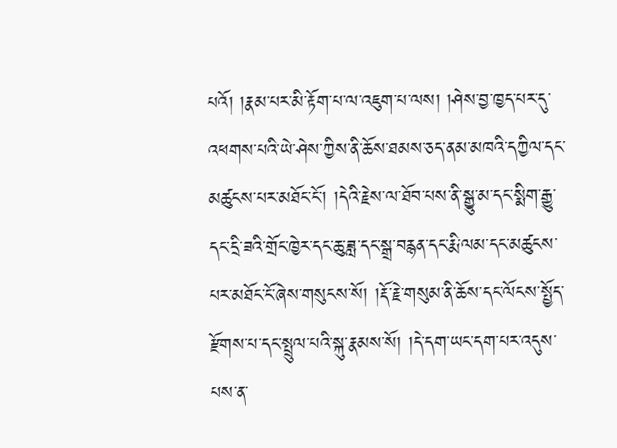པའོ། །རྣམ་པར་མི་རྟོག་པ་ལ་འཇུག་པ་ལས། །ཤེས་བྱ་ཁྱད་པར་དུ་འཕགས་པའི་ཡེ་ཤེས་ཀྱིས་ནི་ཆོས་ཐམས་ཅད་ནམ་མཁའི་དཀྱིལ་དང་མཚུངས་པར་མཐོང་ངོ་། །དེའི་རྗེས་ལ་ཐོབ་པས་ནི་སྒྱུ་མ་དང་སྨིག་རྒྱུ་དང་དྲི་ཟའི་གྲོང་ཁྱེར་དང་ཆུ་ཟླ་དང་སྒྲ་བརྙན་དང་རྨི་ལམ་དང་མཚུངས་པར་མཐོང་ངོ་ཞེས་གསུངས་སོ། །རྡོ་རྗེ་གསུམ་ནི་ཆོས་དང་ལོངས་སྤྱོད་རྫོགས་པ་དང་སྤྲུལ་པའི་སྐུ་རྣམས་སོ། །དེ་དག་ཡང་དག་པར་འདུས་པས་ན་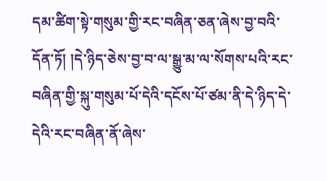དམ་ཚིག་སྟེ་གསུམ་གྱི་རང་བཞིན་ཅན་ཞེས་བྱ་བའི་དོན་ཏོ། །དེ་ཉིད་ཅེས་བྱ་བ་ལ་སྒྱུ་མ་ལ་སོགས་པའི་རང་བཞིན་གྱི་སྐུ་གསུམ་པོ་དེའི་དངོས་པོ་ཙམ་ནི་དེ་ཉིད་དེ་དེའི་རང་བཞིན་ནོ་ཞེས་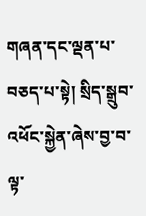གཞན་དང་ལྡན་པ་བཅད་པ་སྟེ། སྲིད་སྒྲུབ་འཕོང་སྐྱེན་ཞེས་བྱ་བ་ལྟ་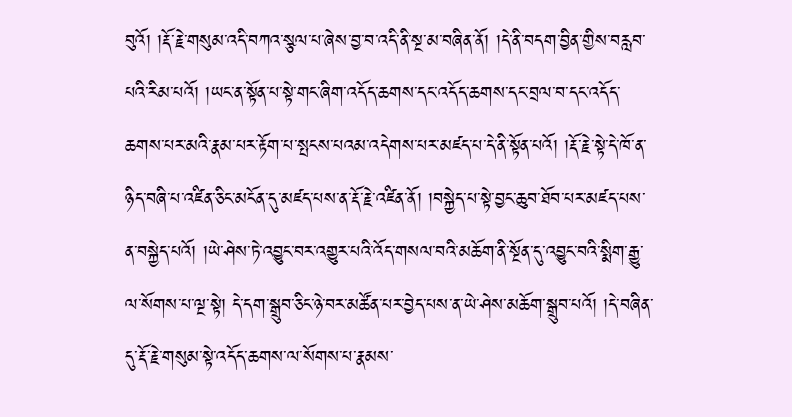བུའོ། །རྡོ་རྗེ་གསུམ་འདི་བཀའ་སྩལ་པ་ཞེས་བྱ་བ་འདི་ནི་སྔ་མ་བཞིན་ནོ། །དེ་ནི་བདག་བྱིན་གྱིས་བརླབ་པའི་རིམ་པའོ། །ཡང་ན་སྟོན་པ་སྟེ་གང་ཞིག་འདོད་ཆགས་དང་འདོད་ཆགས་དང་བྲལ་བ་དང་འདོད་ཆགས་པར་མའི་རྣམ་པར་རྟོག་པ་སྤངས་པའམ་འདེགས་པར་མཛད་པ་དེ་ནི་སྟོན་པའོ། །རྡོ་རྗེ་སྟེ་དེ་ཁོ་ན་ཉིད་བཞི་པ་འཛིན་ཅིང་མངོན་དུ་མཛད་པས་ན་རྡོ་རྗེ་འཛིན་ནོ། །བསྐྱེད་པ་སྟེ་བྱང་ཆུབ་ཐོབ་པར་མཛད་པས་ན་བསྐྱེད་པའོ། །ཡེ་ཤེས་ཏེ་འབྱུང་བར་འགྱུར་པའི་འོད་གསལ་བའི་མཆོག་ནི་སྔོན་དུ་འབྱུང་བའི་སྨིག་རྒྱུ་ལ་སོགས་པ་ལྔ་སྟེ། དེ་དག་སྒྲུབ་ཅིང་ཉེ་བར་མཚོན་པར་བྱེད་པས་ན་ཡེ་ཤེས་མཆོག་སྒྲུབ་པའོ། །དེ་བཞིན་དུ་རྡོ་རྗེ་གསུམ་སྟེ་འདོད་ཆགས་ལ་སོགས་པ་རྣམས་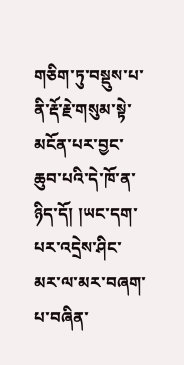གཅིག་ཏུ་བསྡུས་པ་ནི་རྡོ་རྗེ་གསུམ་སྟེ་མངོན་པར་བྱང་ཆུབ་པའི་དེ་ཁོ་ན་ཉིད་དོ། །ཡང་དག་པར་འདྲེས་ཤིང་མར་ལ་མར་བཞག་པ་བཞིན་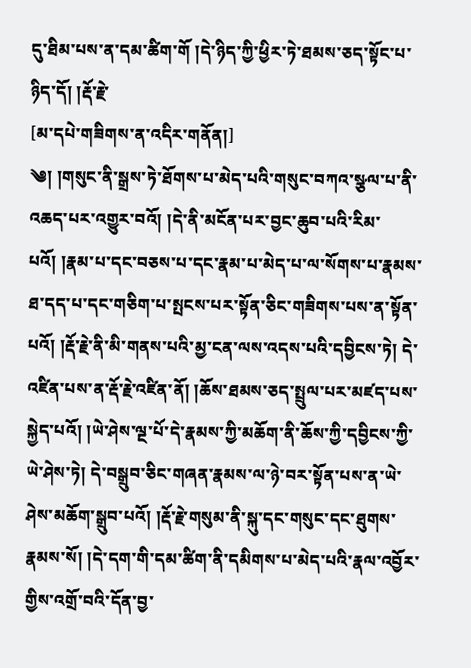དུ་ཐིམ་པས་ན་དམ་ཚིག་གོ །དེ་ཉིད་ཀྱི་ཕྱིར་ཏེ་ཐམས་ཅད་སྟོང་པ་ཉིད་དོ། །རྡོ་རྗེ་
[མ་དཔེ་གཟིགས་ན་འདིར་གནོན།]
༄། །གསུང་ནི་སྒྲས་ཏེ་ཐོགས་པ་མེད་པའི་གསུང་བཀའ་སྩལ་པ་ནི་འཆད་པར་འགྱུར་བའོ། །དེ་ནི་མངོན་པར་བྱང་ཆུབ་པའི་རིམ་པའོ། །རྣམ་པ་དང་བཅས་པ་དང་རྣམ་པ་མེད་པ་ལ་སོགས་པ་རྣམས་ཐ་དད་པ་དང་གཅིག་པ་སྤངས་པར་སྟོན་ཅིང་གཟིགས་པས་ན་སྟོན་པའོ། །རྡོ་རྗེ་ནི་མི་གནས་པའི་མྱ་ངན་ལས་འདས་པའི་དབྱིངས་ཏེ། དེ་འཛིན་པས་ན་རྡོ་རྗེ་འཛིན་ནོ། །ཆོས་ཐམས་ཅད་སྤྲུལ་པར་མཛད་པས་སྐྱེད་པའོ། །ཡེ་ཤེས་ལྔ་པོ་དེ་རྣམས་ཀྱི་མཆོག་ནི་ཆོས་ཀྱི་དབྱིངས་ཀྱི་ཡེ་ཤེས་ཏེ། དེ་བསྒྲུབ་ཅིང་གཞན་རྣམས་ལ་ཉེ་བར་སྟོན་པས་ན་ཡེ་ཤེས་མཆོག་སྒྲུབ་པའོ། །རྡོ་རྗེ་གསུམ་ནི་སྐུ་དང་གསུང་དང་ཐུགས་རྣམས་སོ། །དེ་དག་གི་དམ་ཚིག་ནི་དམིགས་པ་མེད་པའི་རྣལ་འབྱོར་གྱིས་འགྲོ་བའི་དོན་བྱ་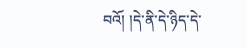བའོ། །དེ་ནི་དེ་ཉིད་དེ་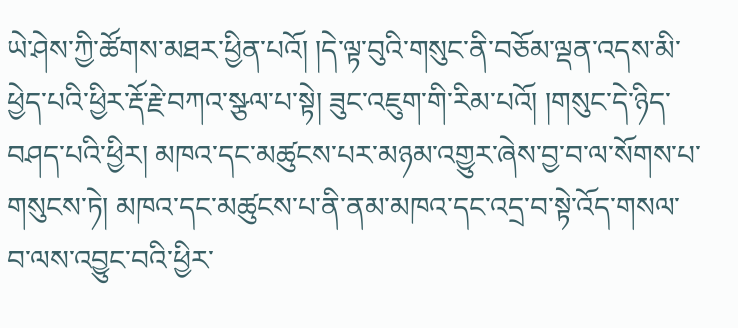ཡེ་ཤེས་ཀྱི་ཚོགས་མཐར་ཕྱིན་པའོ། །དེ་ལྟ་བུའི་གསུང་ནི་བཅོམ་ལྡན་འདས་མི་ཕྱེད་པའི་ཕྱིར་རྡོ་རྗེ་བཀའ་སྩལ་པ་སྟེ། ཟུང་འཇུག་གི་རིམ་པའོ། །གསུང་དེ་ཉིད་བཤད་པའི་ཕྱིར། མཁའ་དང་མཚུངས་པར་མཉམ་འགྱུར་ཞེས་བྱ་བ་ལ་སོགས་པ་གསུངས་ཏེ། མཁའ་དང་མཚུངས་པ་ནི་ནམ་མཁའ་དང་འདྲ་བ་སྟེ་འོད་གསལ་བ་ལས་འབྱུང་བའི་ཕྱིར་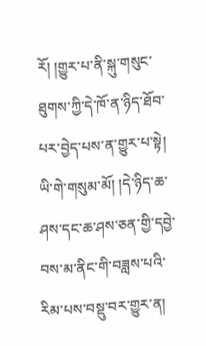རོ། །གྱུར་པ་ནི་སྐུ་གསུང་ཐུགས་ཀྱི་དེ་ཁོ་ན་ཉིད་ཐོབ་པར་བྱེད་པས་ན་གྱུར་པ་སྟེ། ཡི་གེ་གསུམ་མོ། །དེ་ཉིད་ཆ་ཤས་དང་ཆ་ཤས་ཅན་གྱི་དབྱེ་བས་མ་ནིང་གི་བཟླས་པའི་རིམ་པས་བསྡུ་བར་གྱུར་ན།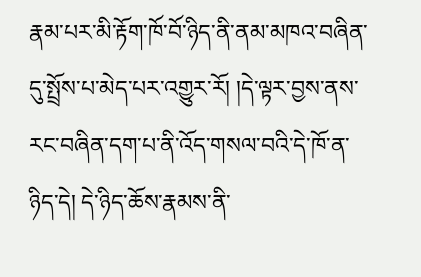རྣམ་པར་མི་རྟོག་ཁོ་བོ་ཉིད་ནི་ནམ་མཁའ་བཞིན་དུ་སྤྲོས་པ་མེད་པར་འགྱུར་རོ། །དེ་ལྟར་བྱས་ནས་རང་བཞིན་དག་པ་ནི་འོད་གསལ་བའི་དེ་ཁོ་ན་ཉིད་དེ། དེ་ཉིད་ཆོས་རྣམས་ནི་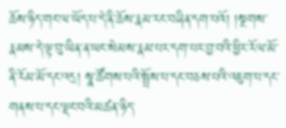ཆོས་ཉིད་གང་ལ་ཡོད་པ་དེ་ནི་ཆོས་རྣམ་རང་བཞིན་དག་པའོ། །སྔགས་རྣམས་དེ་ལྟ་བུ་ཡིན་ན་ཡང་སེམས་རྣམ་པར་དག་པར་བྱ་བའི་ཕྱིར་རོལ་མོ་ནི་རོམ་མོ་དང་འདྲ། སྣ་ཚོགས་པའི་སྤྲོས་པ་དང་བཅས་པའི་འཇུག་པ་དང་གནས་པ་དང་ལྡང་བའི་མཚན་ཉིད་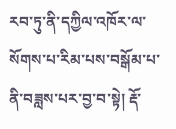རབ་ཏུ་ནི་དཀྱིལ་འཁོར་ལ་སོགས་པ་རིམ་པས་བསྒོམ་པ་ནི་བཟླས་པར་བྱ་བ་སྟེ། རྡོ་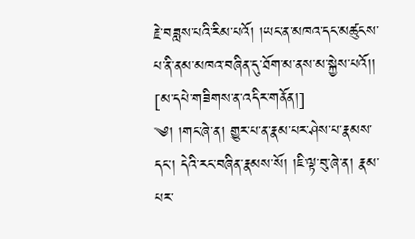རྗེ་བཟླས་པའི་རིམ་པའོ། །ཡང་ན་མཁའ་དང་མཚུངས་པ་ནི་ནམ་མཁའ་བཞིན་དུ་ཐོག་མ་ནས་མ་སྐྱེས་པའོ།།
[མ་དཔེ་གཟིགས་ན་འདིར་གནོན།]
༄། །གང་ཞེ་ན། གྱུར་པ་ན་རྣམ་པར་ཤེས་པ་རྣམས་དང་། དེའི་རང་བཞིན་རྣམས་སོ། །ཇི་ལྟ་བུ་ཞེ་ན། རྣམ་པར་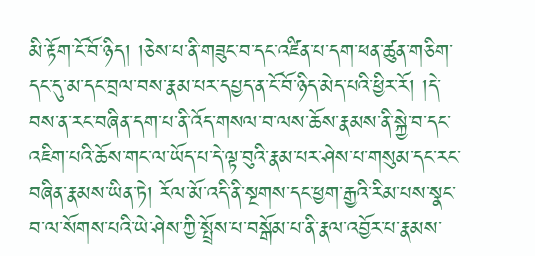མི་རྟོག་ངོ་བོ་ཉིད། །ཅེས་པ་ནི་གཟུང་བ་དང་འཛིན་པ་དག་ཕན་ཚུན་གཅིག་དང་དུ་མ་དང་བྲལ་བས་རྣམ་པར་དཔྱད་ན་ངོ་བོ་ཉིད་མེད་པའི་ཕྱིར་རོ། །དེ་བས་ན་རང་བཞིན་དག་པ་ནི་འོད་གསལ་བ་ལས་ཆོས་རྣམས་ནི་སྐྱེ་བ་དང་འཇིག་པའི་ཆོས་གང་ལ་ཡོད་པ་དེ་ལྟ་བུའི་རྣམ་པར་ཤེས་པ་གསུམ་དང་རང་བཞིན་རྣམས་ཡིན་ཏེ། རོལ་མོ་འདི་ནི་སྔགས་དང་ཕྱག་རྒྱའི་རིམ་པས་སྣང་བ་ལ་སོགས་པའི་ཡེ་ཤེས་ཀྱི་སྤྲོས་པ་བསྒོམ་པ་ནི་རྣལ་འབྱོར་པ་རྣམས་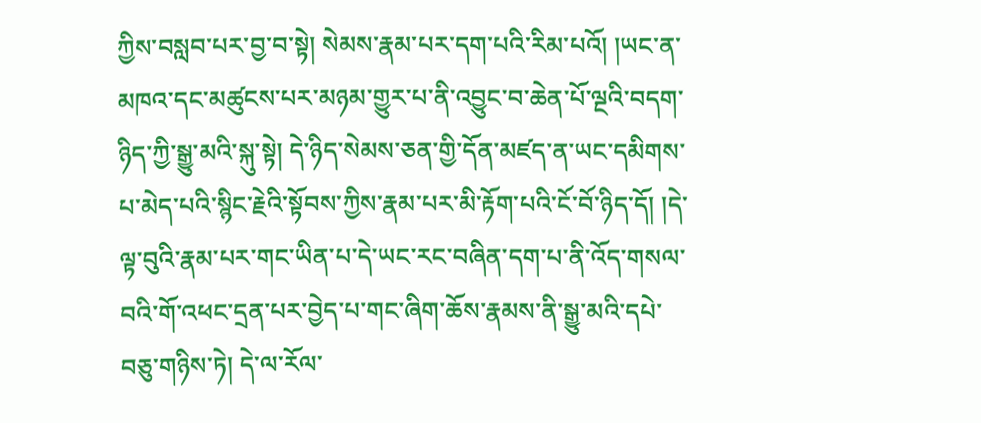ཀྱིས་བསླབ་པར་བྱ་བ་སྟེ། སེམས་རྣམ་པར་དག་པའི་རིམ་པའོ། །ཡང་ན་མཁའ་དང་མཚུངས་པར་མཉམ་གྱུར་པ་ནི་འབྱུང་བ་ཆེན་པོ་ལྔའི་བདག་ཉིད་ཀྱི་སྒྱུ་མའི་སྐུ་སྟེ། དེ་ཉིད་སེམས་ཅན་གྱི་དོན་མཛད་ན་ཡང་དམིགས་པ་མེད་པའི་སྙིང་རྗེའི་སྟོབས་ཀྱིས་རྣམ་པར་མི་རྟོག་པའི་ངོ་བོ་ཉིད་དོ། །དེ་ལྟ་བུའི་རྣམ་པར་གང་ཡིན་པ་དེ་ཡང་རང་བཞིན་དག་པ་ནི་འོད་གསལ་བའི་གོ་འཕང་དྲན་པར་བྱེད་པ་གང་ཞིག་ཆོས་རྣམས་ནི་སྒྱུ་མའི་དཔེ་བཅུ་གཉིས་ཏེ། དེ་ལ་རོལ་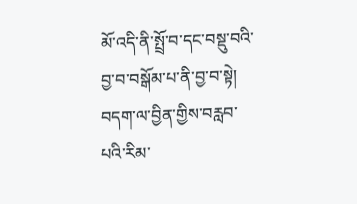མོ་འདི་ནི་སྤྲོ་བ་དང་བསྡུ་བའི་བྱ་བ་བསྒོམ་པ་ནི་བྱ་བ་སྟེ། བདག་ལ་བྱིན་གྱིས་བརླབ་པའི་རིམ་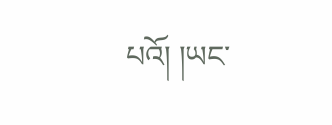པའོ། །ཡང་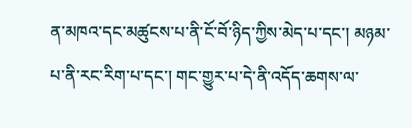ན་མཁའ་དང་མཚུངས་པ་ནི་ངོ་བོ་ཉིད་ཀྱིས་མེད་པ་དང་། མཉམ་པ་ནི་རང་རིག་པ་དང་། གང་གྱུར་པ་དེ་ནི་འདོད་ཆགས་ལ་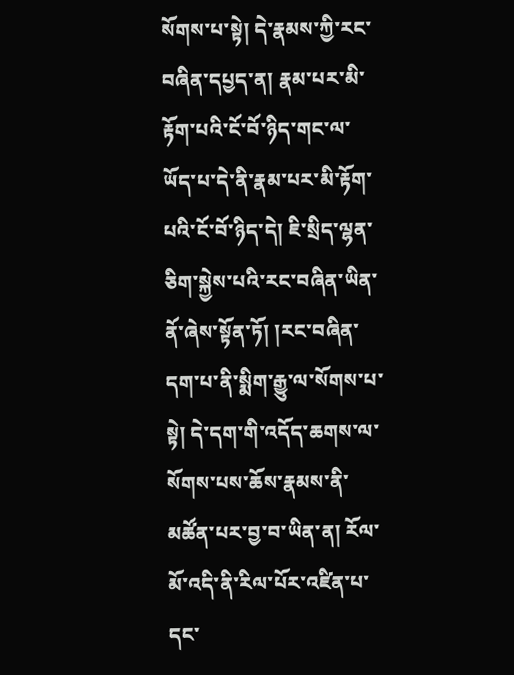སོགས་པ་སྟེ། དེ་རྣམས་ཀྱི་རང་བཞིན་དཔྱད་ན། རྣམ་པར་མི་རྟོག་པའི་ངོ་བོ་ཉིད་གང་ལ་ཡོད་པ་དེ་ནི་རྣམ་པར་མི་རྟོག་པའི་ངོ་བོ་ཉིད་དེ། ཇི་སྲིད་ལྷན་ཅིག་སྐྱེས་པའི་རང་བཞིན་ཡིན་ནོ་ཞེས་སྟོན་ཏོ། །རང་བཞིན་དག་པ་ནི་སྨིག་རྒྱུ་ལ་སོགས་པ་སྟེ། དེ་དག་གི་འདོད་ཆགས་ལ་སོགས་པས་ཆོས་རྣམས་ནི་མཚོན་པར་བྱ་བ་ཡིན་ན། རོལ་མོ་འདི་ནི་རིལ་པོར་འཛིན་པ་དང་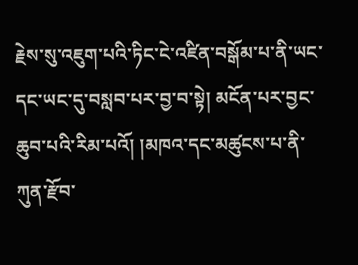རྗེས་སུ་འཇུག་པའི་ཏིང་ངེ་འཛིན་བསྒོམ་པ་ནི་ཡང་དང་ཡང་དུ་བསླབ་པར་བྱ་བ་སྟེ། མངོན་པར་བྱང་ཆུབ་པའི་རིམ་པའོ། །མཁའ་དང་མཚུངས་པ་ནི་ཀུན་རྫོབ་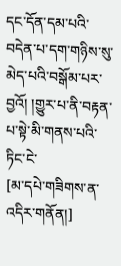དང་དོན་དམ་པའི་བདེན་པ་དག་གཉིས་སུ་མེད་པའི་བསྒོམ་པར་བྱའོ། །གྱུར་པ་ནི་བརྟན་པ་སྟེ་མི་གནས་པའི་ཏིང་ངེ་
[མ་དཔེ་གཟིགས་ན་འདིར་གནོན།]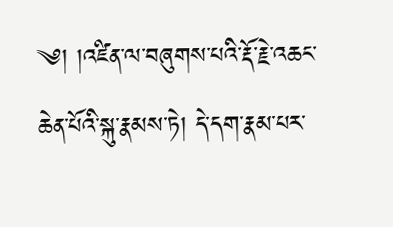༄། །འཛིན་ལ་བཞུགས་པའི་རྡོ་རྗེ་འཆང་ཆེན་པོའི་སྐུ་རྣམས་ཏེ། དེ་དག་རྣམ་པར་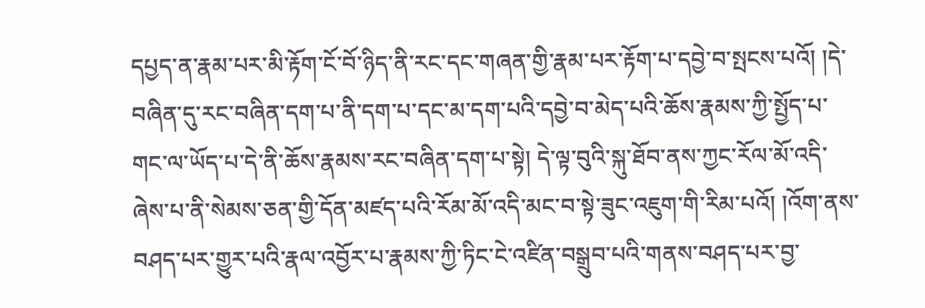དཔྱད་ན་རྣམ་པར་མི་རྟོག་ངོ་བོ་ཉིད་ནི་རང་དང་གཞན་གྱི་རྣམ་པར་རྟོག་པ་དབྱེ་བ་སྤངས་པའོ། །དེ་བཞིན་དུ་རང་བཞིན་དག་པ་ནི་དག་པ་དང་མ་དག་པའི་དབྱེ་བ་མེད་པའི་ཆོས་རྣམས་ཀྱི་སྤྱོད་པ་གང་ལ་ཡོད་པ་དེ་ནི་ཆོས་རྣམས་རང་བཞིན་དག་པ་སྟེ། དེ་ལྟ་བུའི་སྐུ་ཐོབ་ནས་ཀྱང་རོལ་མོ་འདི་ཞེས་པ་ནི་སེམས་ཅན་གྱི་དོན་མཛད་པའི་རོམ་མོ་འདི་མང་བ་སྟེ་ཟུང་འཇུག་གི་རིམ་པའོ། །འོག་ནས་བཤད་པར་གྱུར་པའི་རྣལ་འབྱོར་པ་རྣམས་ཀྱི་ཏིང་ངེ་འཛིན་བསྒྲུབ་པའི་གནས་བཤད་པར་བྱ་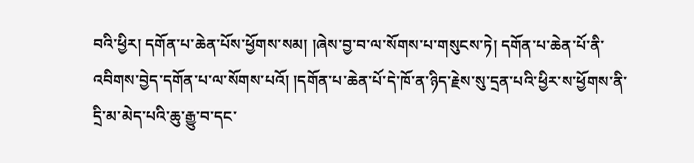བའི་ཕྱིར། དགོན་པ་ཆེན་པོས་ཕྱོགས་སམ། །ཞེས་བྱ་བ་ལ་སོགས་པ་གསུངས་ཏེ། དགོན་པ་ཆེན་པོ་ནི་འབིགས་བྱེད་དགོན་པ་ལ་སོགས་པའོ། །དགོན་པ་ཆེན་པོ་དེ་ཁོ་ན་ཉིད་རྗེས་སུ་དྲན་པའི་ཕྱིར་ས་ཕྱོགས་ནི་དྲི་མ་མེད་པའི་ཆུ་རྒྱུ་བ་དང་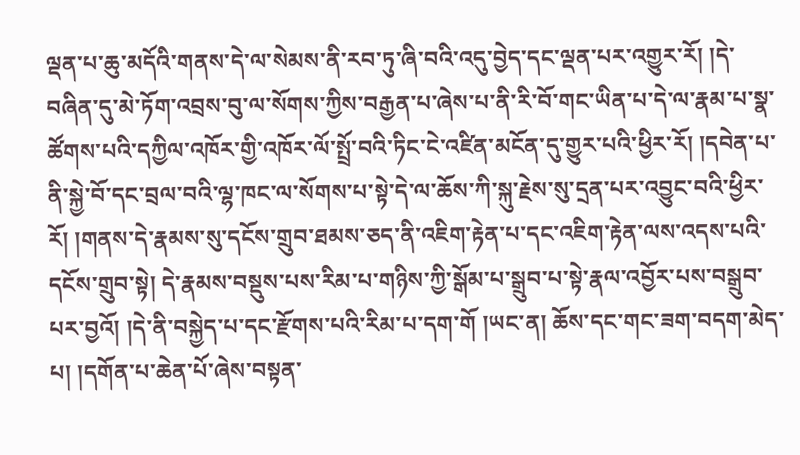ལྡན་པ་ཆུ་མདོའི་གནས་དེ་ལ་སེམས་ནི་རབ་ཏུ་ཞི་བའི་འདུ་བྱེད་དང་ལྡན་པར་འགྱུར་རོ། །དེ་བཞིན་དུ་མེ་ཏོག་འབྲས་བུ་ལ་སོགས་ཀྱིས་བརྒྱན་པ་ཞེས་པ་ནི་རི་བོ་གང་ཡིན་པ་དེ་ལ་རྣམ་པ་སྣ་ཚོགས་པའི་དཀྱིལ་འཁོར་གྱི་འཁོར་ལོ་སྤྲོ་བའི་ཏིང་ངེ་འཛིན་མངོན་དུ་གྱུར་པའི་ཕྱིར་རོ། །དབེན་པ་ནི་སྐྱེ་བོ་དང་བྲལ་བའི་ལྷ་ཁང་ལ་སོགས་པ་སྟེ་དེ་ལ་ཆོས་ཀི་སྐུ་རྗེས་སུ་དྲན་པར་འབྱུང་བའི་ཕྱིར་རོ། །གནས་དེ་རྣམས་སུ་དངོས་གྲུབ་ཐམས་ཅད་ནི་འཇིག་རྟེན་པ་དང་འཇིག་རྟེན་ལས་འདས་པའི་དངོས་གྲུབ་སྟེ། དེ་རྣམས་བསྡུས་པས་རིམ་པ་གཉིས་ཀྱི་སྒོམ་པ་སྒྲུབ་པ་སྟེ་རྣལ་འབྱོར་པས་བསྒྲུབ་པར་བྱའོ། །དེ་ནི་བསྐྱེད་པ་དང་རྫོགས་པའི་རིམ་པ་དག་གོ །ཡང་ན། ཆོས་དང་གང་ཟག་བདག་མེད་པ། །དགོན་པ་ཆེན་པོ་ཞེས་བསྟན་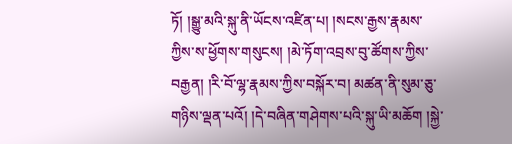ཏོ། །སྒྱུ་མའི་སྐུ་ནི་ཡོངས་འཛིན་པ། །སངས་རྒྱས་རྣམས་ཀྱིས་ས་ཕྱོགས་གསུངས། །མེ་ཏོག་འབྲས་བུ་ཚོགས་ཀྱིས་བརྒྱན། །རི་བོ་ལྷ་རྣམས་ཀྱིས་བསྐོར་བ། མཚན་ནི་སུམ་ཅུ་གཉིས་ལྡན་པའོ། །དེ་བཞིན་གཤེགས་པའི་སྐུ་ཡི་མཆོག །སྐྱེ་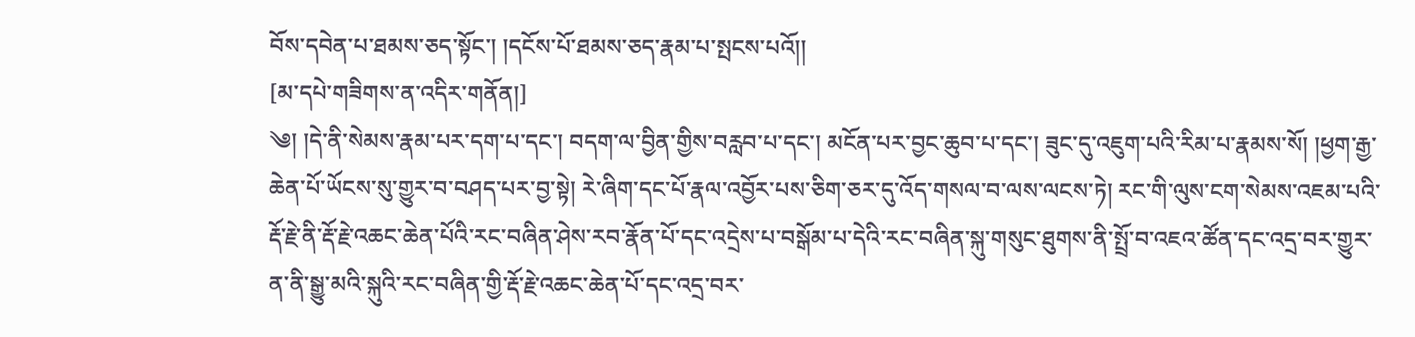བོས་དབེན་པ་ཐམས་ཅད་སྟོང་། །དངོས་པོ་ཐམས་ཅད་རྣམ་པ་སྤངས་པའོ།།
[མ་དཔེ་གཟིགས་ན་འདིར་གནོན།]
༄། །དེ་ནི་སེམས་རྣམ་པར་དག་པ་དང་། བདག་ལ་བྱིན་གྱིས་བརླབ་པ་དང་། མངོན་པར་བྱང་ཆུབ་པ་དང་། ཟུང་དུ་འཇུག་པའི་རིམ་པ་རྣམས་སོ། །ཕྱག་རྒྱ་ཆེན་པོ་ཡོངས་སུ་གྱུར་བ་བཤད་པར་བྱ་སྟེ། རེ་ཞིག་དང་པོ་རྣལ་འབྱོར་པས་ཅིག་ཅར་དུ་འོད་གསལ་བ་ལས་ལངས་ཏེ། རང་གི་ལུས་ངག་སེམས་འཇམ་པའི་རྡོ་རྗེ་ནི་རྡོ་རྗེ་འཆང་ཆེན་པོའི་རང་བཞིན་ཤེས་རབ་རྣོན་པོ་དང་འདྲེས་པ་བསྒོམ་པ་དེའི་རང་བཞིན་སྐུ་གསུང་ཐུགས་ནི་སྤྲོ་བ་འཇའ་ཚོན་དང་འདྲ་བར་གྱུར་ན་ནི་སྒྱུ་མའི་སྐུའི་རང་བཞིན་གྱི་རྡོ་རྗེ་འཆང་ཆེན་པོ་དང་འདྲ་བར་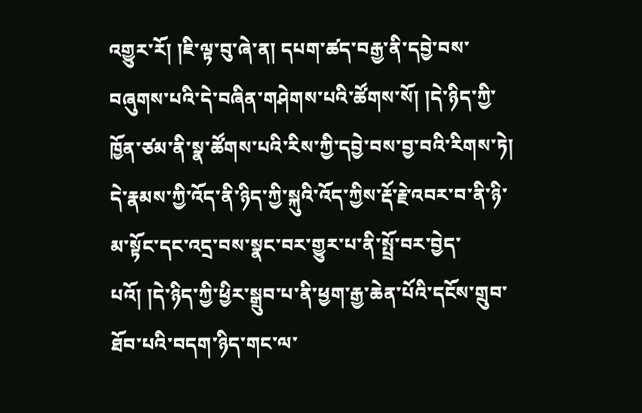འགྱུར་རོ། །ཇི་ལྟ་བུ་ཞེ་ན། དཔག་ཚད་བརྒྱ་ནི་དབྱེ་བས་བཞུགས་པའི་དེ་བཞིན་གཤེགས་པའི་ཚོགས་སོ། །དེ་ཉིད་ཀྱི་ཁྱོན་ཙམ་ནི་སྣ་ཚོགས་པའི་རིས་ཀྱི་དབྱེ་བས་བྱ་བའི་རིགས་ཏེ། དེ་རྣམས་ཀྱི་འོད་ནི་ཉིད་ཀྱི་སྐུའི་འོད་ཀྱིས་རྡོ་རྗེ་འབར་བ་ནི་ཉི་མ་སྟོང་དང་འདྲ་བས་སྣང་བར་གྱུར་པ་ནི་སྤྲོ་བར་བྱེད་པའོ། །དེ་ཉིད་ཀྱི་ཕྱིར་སྒྲུབ་པ་ནི་ཕྱག་རྒྱ་ཆེན་པོའི་དངོས་གྲུབ་ཐོབ་པའི་བདག་ཉིད་གང་ལ་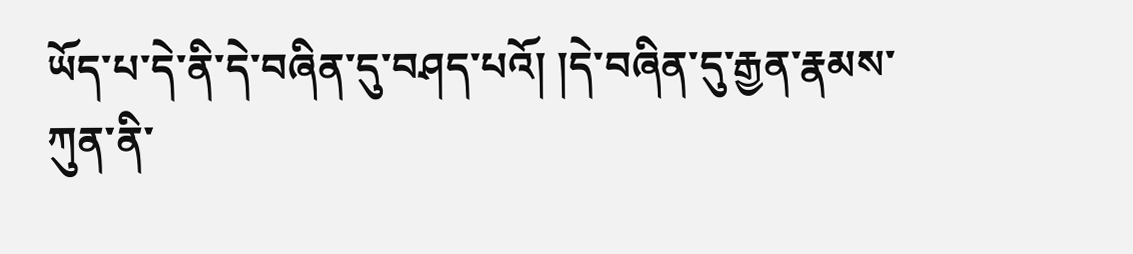ཡོད་པ་དེ་ནི་དེ་བཞིན་དུ་བཤད་པའོ། །དེ་བཞིན་དུ་རྒྱན་རྣམས་ཀུན་ནི་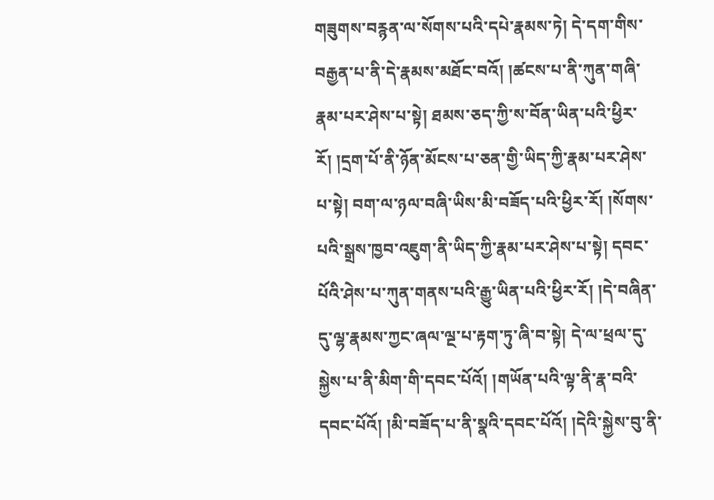གཟུགས་བརྙན་ལ་སོགས་པའི་དཔེ་རྣམས་ཏེ། དེ་དག་གིས་བརྒྱན་པ་ནི་དེ་རྣམས་མཐོང་བའོ། །ཚངས་པ་ནི་ཀུན་གཞི་རྣམ་པར་ཤེས་པ་སྟེ། ཐམས་ཅད་ཀྱི་ས་བོན་ཡིན་པའི་ཕྱིར་རོ། །དྲག་པོ་ནི་ཉོན་མོངས་པ་ཅན་གྱི་ཡིད་ཀྱི་རྣམ་པར་ཤེས་པ་སྟེ། བག་ལ་ཉལ་བཞི་ཡིས་མི་བཟོད་པའི་ཕྱིར་རོ། །སོགས་པའི་སྒྲས་ཁྱབ་འཇུག་ནི་ཡིད་ཀྱི་རྣམ་པར་ཤེས་པ་སྟེ། དབང་པོའི་ཤེས་པ་ཀུན་གནས་པའི་རྒྱུ་ཡིན་པའི་ཕྱིར་རོ། །དེ་བཞིན་དུ་ལྷ་རྣམས་ཀྱང་ཞལ་ལྔ་པ་རྟག་ཏུ་ཞི་བ་སྟེ། དེ་ལ་ཕྲལ་དུ་སྐྱེས་པ་ནི་མིག་གི་དབང་པོའོ། །གཡོན་པའི་ལྟ་ནི་རྣ་བའི་དབང་པོའོ། །མི་བཟོད་པ་ནི་སྣའི་དབང་པོའོ། །དེའི་སྐྱེས་བུ་ནི་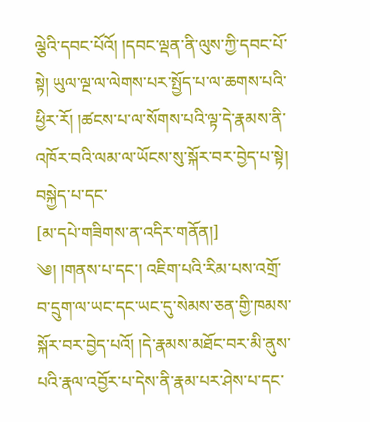ལྕེའི་དབང་པོའོ། །དབང་ལྡན་ནི་ལུས་ཀྱི་དབང་པོ་སྟེ། ཡུལ་ལྔ་ལ་ལེགས་པར་སྤྱོད་པ་ལ་ཆགས་པའི་ཕྱིར་རོ། །ཚངས་པ་ལ་སོགས་པའི་ལྟ་དེ་རྣམས་ནི་འཁོར་བའི་ལམ་ལ་ཡོངས་སུ་སྐོར་བར་བྱེད་པ་སྟེ། བསྐྱེད་པ་དང་
[མ་དཔེ་གཟིགས་ན་འདིར་གནོན།]
༄། །གནས་པ་དང་། འཇིག་པའི་རིམ་པས་འགྲོ་བ་དྲུག་ལ་ཡང་དང་ཡང་དུ་སེམས་ཅན་གྱི་ཁམས་སྐོར་བར་བྱེད་པའོ། །དེ་རྣམས་མཐོང་བར་མི་ནུས་པའི་རྣལ་འབྱོར་པ་དེས་ནི་རྣམ་པར་ཤེས་པ་དང་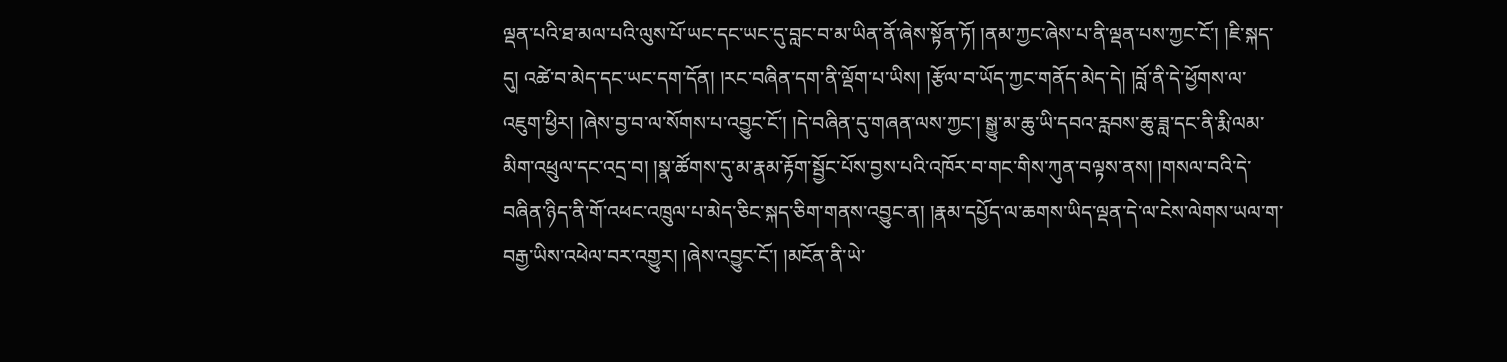ལྡན་པའི་ཐ་མལ་པའི་ལུས་པོ་ཡང་དང་ཡང་དུ་བླང་བ་མ་ཡིན་ནོ་ཞེས་སྟོན་ཏོ། །ནམ་ཀྱང་ཞེས་པ་ནི་ལྡན་པས་ཀྱང་ངོ་། །ཇི་སྐད་དུ། འཚེ་བ་མེད་དང་ཡང་དག་དོན། །རང་བཞིན་དག་ནི་ལྡོག་པ་ཡིས། །རྩོལ་བ་ཡོད་ཀྱང་གནོད་མེད་དེ། །བློ་ནི་དེ་ཕྱོགས་ལ་འཇུག་ཕྱིར། །ཞེས་བྱ་བ་ལ་སོགས་པ་འབྱུང་ངོ་། །དེ་བཞིན་དུ་གཞན་ལས་ཀྱང་། སྒྱུ་མ་ཆུ་ཡི་དབའ་རླབས་ཆུ་ཟླ་དང་ནི་རྨི་ལམ་མིག་འཕྲུལ་དང་འདྲ་བ། །སྣ་ཚོགས་དུ་མ་རྣམ་རྟོག་སྦྱོང་པོས་བྱས་པའི་འཁོར་བ་གང་གིས་ཀུན་བལྟས་ནས། །གསལ་བའི་དེ་བཞིན་ཉིད་ནི་གོ་འཕང་འཁྲུལ་པ་མེད་ཅིང་སྐད་ཅིག་གནས་འབྱུང་ན། །རྣམ་དཔྱོད་ལ་ཆགས་ཡིད་ལྡན་དེ་ལ་ངེས་ལེགས་ཡལ་ག་བརྒྱ་ཡིས་འཕེལ་བར་འགྱུར། །ཞེས་འབྱུང་ངོ་། །མངོན་ནི་ཡེ་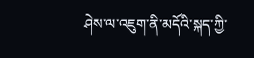ཤེས་ལ་འཇུག་ནི་མདོའི་སྐད་ཀྱི་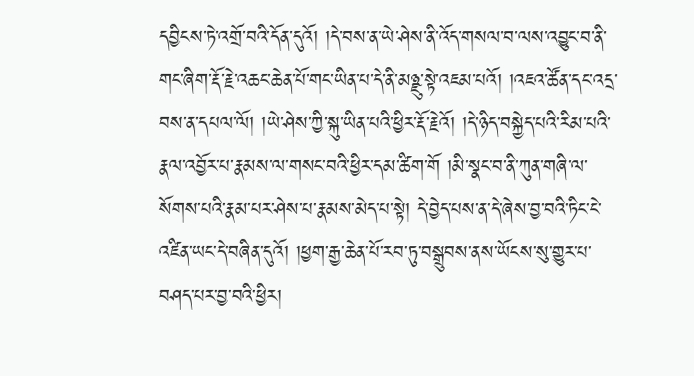དབྱིངས་ཏེ་འགྲོ་བའི་དོན་དུའོ། །དེ་བས་ན་ཡེ་ཤེས་ནི་འོད་གསལ་བ་ལས་འབྱུང་བ་ནི་གང་ཞིག་རྡོ་རྗེ་འཆང་ཆེན་པོ་གང་ཡིན་པ་དེ་ནི་མཉྫུ་སྟེ་འཇམ་པའོ། །འཇའ་ཚོན་དང་འདྲ་བས་ན་དཔལ་ལོ། །ཡེ་ཤེས་ཀྱི་སྐུ་ཡིན་པའི་ཕྱིར་རྡོ་རྗེའོ། །དེ་ཉིད་བསྐྱེད་པའི་རིམ་པའི་རྣལ་འབྱོར་པ་རྣམས་ལ་གསང་བའི་ཕྱིར་དམ་ཚིག་གོ །མི་སྣང་བ་ནི་ཀུན་གཞི་ལ་སོགས་པའི་རྣམ་པར་ཤེས་པ་རྣམས་མེད་པ་སྟེ། དེ་བྱེད་པས་ན་དེ་ཞེས་བྱ་བའི་ཏིང་ངེ་འཛིན་ཡང་དེ་བཞིན་དུའོ། །ཕྱག་རྒྱ་ཆེན་པོ་རབ་ཏུ་བསྒྲུབས་ནས་ཡོངས་སུ་གྱུར་པ་བཤད་པར་བྱ་བའི་ཕྱིར།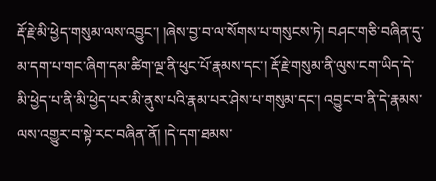རྡོ་རྗེ་མི་ཕྱེད་གསུམ་ལས་འབྱུང་། །ཞེས་བྱ་བ་ལ་སོགས་པ་གསུངས་ཏེ། བཤང་གཅི་བཞིན་དུ་མ་དག་པ་གང་ཞིག་དམ་ཚིག་ལྔ་ནི་ཕུང་པོ་རྣམས་དང་། རྡོ་རྗེ་གསུམ་ནི་ལུས་ངག་ཡིད་དེ་མི་ཕྱེད་པ་ནི་མི་ཕྱེད་པར་མི་ནུས་པའི་རྣམ་པར་ཤེས་པ་གསུམ་དང་། འབྱུང་བ་ནི་དེ་རྣམས་ལས་འགྱུར་བ་སྟེ་རང་བཞིན་ནོ། །དེ་དག་ཐམས་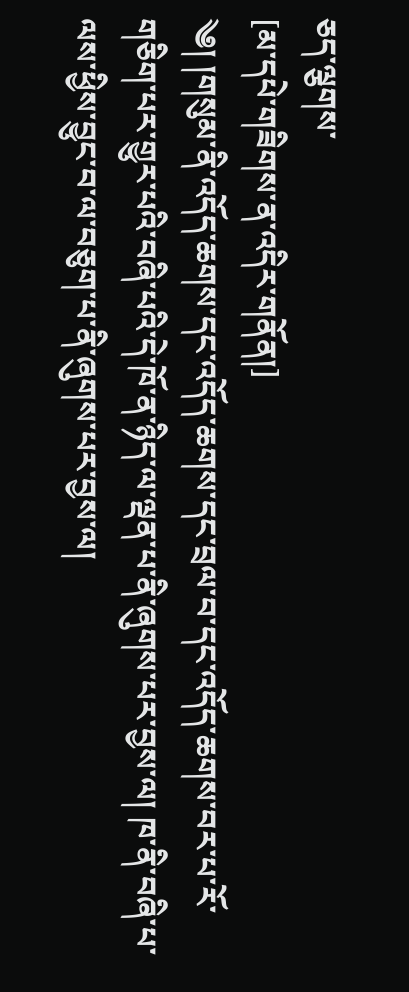ཅད་ལྕགས་
[མ་དཔེ་གཟིགས་ན་འདིར་གནོན།]
༄། །གསུམ་ནི་འདོད་ཆགས་དང་འདོད་ཆགས་དང་བྲལ་བ་དང་འདོད་ཆགས་བར་པ་རོ་གཅིག་པར་གྱུར་པའི་བཞི་པའི་དེ་ཁོ་ན་ཉིད་ལ་ལྡན་པ་ནི་ཞུགས་པར་བྱས་ལ། ཁ་ནི་བཞི་པ་ལས་ཕྱིས་བྱུང་བ་ལ་བཅུག་པ་ནི་ཞུགས་པར་བྱས་ལ།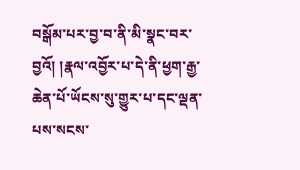བསྒོམ་པར་བྱ་བ་ནི་མི་སྣང་བར་བྱའོ། །རྣལ་འབྱོར་པ་དེ་ནི་ཕྱག་རྒྱ་ཆེན་པོ་ཡོངས་སུ་གྱུར་པ་དང་ལྡན་པས་སངས་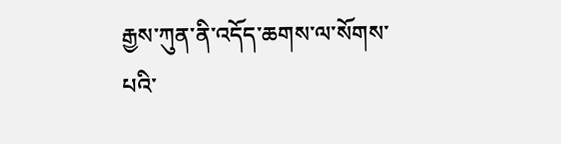རྒྱས་ཀུན་ནི་འདོད་ཆགས་ལ་སོགས་པའི་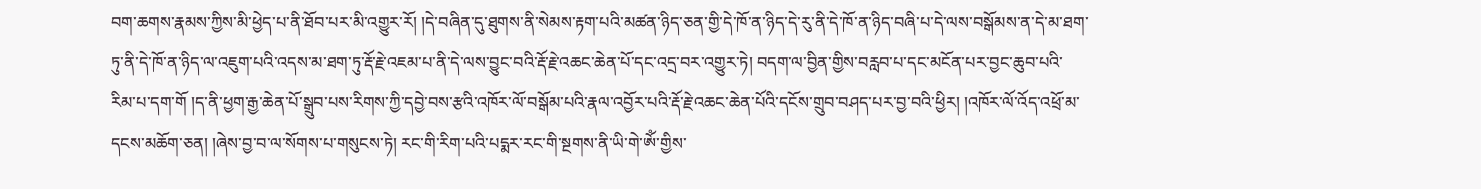བག་ཆགས་རྣམས་ཀྱིས་མི་ཕྱེད་པ་ནི་ཐོབ་པར་མི་འགྱུར་རོ། །དེ་བཞིན་དུ་ཐུགས་ནི་སེམས་རྟག་པའི་མཚན་ཉིད་ཅན་གྱི་དེ་ཁོ་ན་ཉིད་དེ་རུ་ནི་དེ་ཁོ་ན་ཉིད་བཞི་པ་དེ་ལས་བསྒོམས་ན་དེ་མ་ཐག་ཏུ་ནི་དེ་ཁོ་ན་ཉིད་ལ་འཇུག་པའི་འདས་མ་ཐག་ཏུ་རྡོ་རྗེ་འཇམ་པ་ནི་དེ་ལས་བྱུང་བའི་རྡོ་རྗེ་འཆང་ཆེན་པོ་དང་འདྲ་བར་འགྱུར་ཏེ། བདག་ལ་བྱིན་གྱིས་བརླབ་པ་དང་མངོན་པར་བྱང་ཆུབ་པའི་རིམ་པ་དག་གོ །ད་ནི་ཕྱག་རྒྱ་ཆེན་པོ་སྒྲུབ་པས་རིགས་ཀྱི་དབྱེ་བས་རྩའི་འཁོར་ལོ་བསྒོམ་པའི་རྣལ་འབྱོར་པའི་རྡོ་རྗེ་འཆང་ཆེན་པོའི་དངོས་གྲུབ་བཤད་པར་བྱ་བའི་ཕྱིར། །འཁོར་ལོ་འོད་འཕྲོ་མ་དངས་མཆོག་ཅན། །ཞེས་བྱ་བ་ལ་སོགས་པ་གསུངས་ཏེ། རང་གི་རིག་པའི་པདྨར་རང་གི་སྔགས་ནི་ཡི་གེ་ཨོཾ་གྱིས་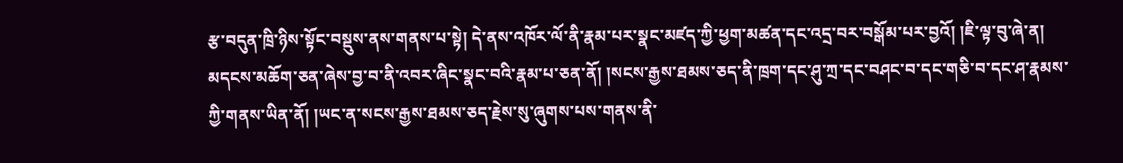རྩ་བདུན་ཁྲི་ཉིས་སྟོང་བསྡུས་ནས་གནས་པ་སྟེ། དེ་ནས་འཁོར་ལོ་ནི་རྣམ་པར་སྣང་མཛད་ཀྱི་ཕྱག་མཚན་དང་འདྲ་བར་བསྒོམ་པར་བྱའོ། །ཇི་ལྟ་བུ་ཞེ་ན། མདངས་མཆོག་ཅན་ཞེས་བྱ་བ་ནི་འབར་ཞིང་སྣང་བའི་རྣམ་པ་ཅན་ནོ། །སངས་རྒྱས་ཐམས་ཅད་ནི་ཁྲག་དང་ཤུ་ཀྲ་དང་བཤང་བ་དང་གཅི་བ་དང་ཤ་རྣམས་ཀྱི་གནས་ཡིན་ནོ། །ཡང་ན་སངས་རྒྱས་ཐམས་ཅད་རྗེས་སུ་ཞུགས་པས་གནས་ནི་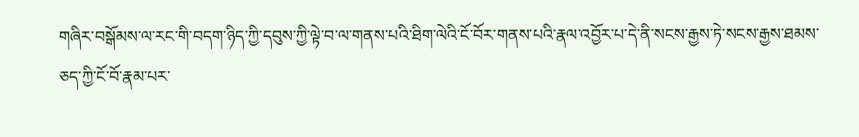གཞིར་བསྒོམས་ལ་རང་གི་བདག་ཉིད་ཀྱི་དབུས་ཀྱི་ལྟེ་བ་ལ་གནས་པའི་ཐིག་ལེའི་ངོ་བོར་གནས་པའི་རྣལ་འབྱོར་པ་དེ་ནི་སངས་རྒྱས་ཏེ་སངས་རྒྱས་ཐམས་ཅད་ཀྱི་ངོ་བོ་རྣམ་པར་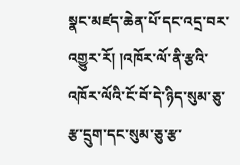སྣང་མཛད་ཆེན་པོ་དང་འདྲ་བར་འགྱུར་རོ། །འཁོར་ལོ་ནི་རྩའི་འཁོར་ལོའི་ངོ་བོ་དེ་ཉིད་སུམ་ཅུ་རྩ་དྲུག་དང་སུམ་ཅུ་རྩ་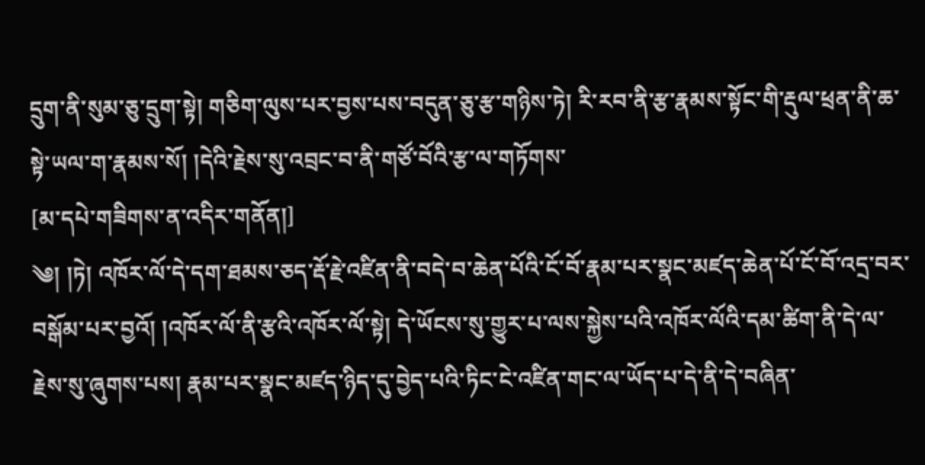དྲུག་ནི་སུམ་ཅུ་དྲུག་སྟེ། གཅིག་ལུས་པར་བྱས་པས་བདུན་ཅུ་རྩ་གཉིས་ཏེ། རི་རབ་ནི་རྩ་རྣམས་སྟོང་གི་རྡུལ་ཕྲན་ནི་ཆ་སྟེ་ཡལ་ག་རྣམས་སོ། །དེའི་རྗེས་སུ་འབྲང་བ་ནི་གཙོ་བོའི་རྩ་ལ་གཏོགས་
[མ་དཔེ་གཟིགས་ན་འདིར་གནོན།]
༄། །ཏེ། འཁོར་ལོ་དེ་དག་ཐམས་ཅད་རྡོ་རྗེ་འཛིན་ནི་བདེ་བ་ཆེན་པོའི་ངོ་བོ་རྣམ་པར་སྣང་མཛད་ཆེན་པོ་ངོ་བོ་འདྲ་བར་བསྒོམ་པར་བྱའོ། །འཁོར་ལོ་ནི་རྩའི་འཁོར་ལོ་སྟེ། དེ་ཡོངས་སུ་གྱུར་པ་ལས་སྐྱེས་པའི་འཁོར་ལོའི་དམ་ཚིག་ནི་དེ་ལ་རྗེས་སུ་ཞུགས་པས། རྣམ་པར་སྣང་མཛད་ཉིད་དུ་བྱེད་པའི་ཏིང་ངེ་འཛིན་གང་ལ་ཡོད་པ་དེ་ནི་དེ་བཞིན་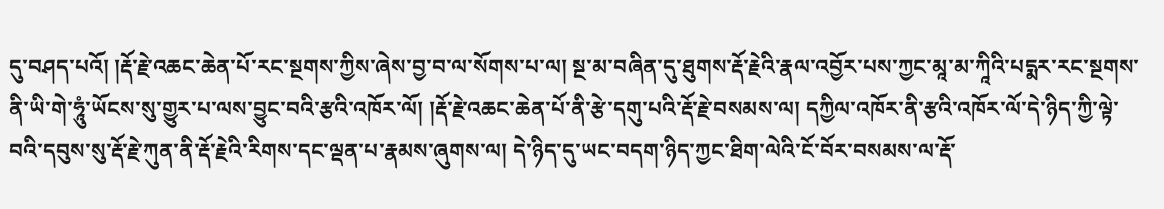དུ་བཤད་པའོ། །རྡོ་རྗེ་འཆང་ཆེན་པོ་རང་སྔགས་ཀྱིས་ཞེས་བྱ་བ་ལ་སོགས་པ་ལ། སྔ་མ་བཞིན་དུ་ཐུགས་རྡོ་རྗེའི་རྣལ་འབྱོར་པས་ཀྱང་མཱ་མ་ཀཱིའི་པདྨར་རང་སྔགས་ནི་ཡི་གེ་ཧཱུཾ་ཡོངས་སུ་གྱུར་པ་ལས་བྱུང་བའི་རྩའི་འཁོར་ལོ། །རྡོ་རྗེ་འཆང་ཆེན་པོ་ནི་རྩེ་དགུ་པའི་རྡོ་རྗེ་བསམས་ལ། དཀྱིལ་འཁོར་ནི་རྩའི་འཁོར་ལོ་དེ་ཉིད་ཀྱི་ལྟེ་བའི་དབུས་སུ་རྡོ་རྗེ་ཀུན་ནི་རྡོ་རྗེའི་རིགས་དང་ལྡན་པ་རྣམས་ཞུགས་ལ། དེ་ཉིད་དུ་ཡང་བདག་ཉིད་ཀྱང་ཐིག་ལེའི་ངོ་བོར་བསམས་ལ་རྡོ་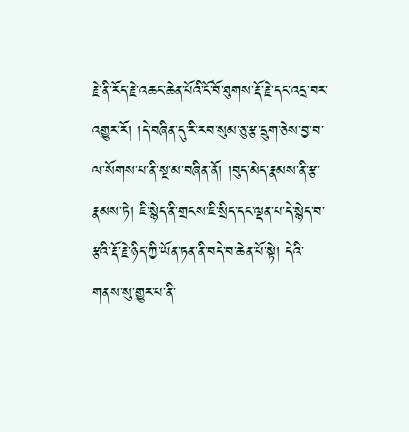རྗེ་ནི་རོད་རྗེ་འཆང་ཆེན་པོའི་ངོ་བོ་ཐུགས་རྡོ་རྗེ་དང་འདྲ་བར་འགྱུར་རོ། །དེ་བཞིན་དུ་རི་རབ་སུམ་ཅུ་རྩ་དྲུག་ཅེས་བྱ་བ་ལ་སོགས་པ་ནི་སྔ་མ་བཞིན་ནོ། །བུད་མེད་རྣམས་ནི་རྩ་རྣམས་ཏེ། ཇི་སྙེད་ནི་གྲངས་ཇི་སྲིད་དང་ལྡན་པ་དེ་སྙེད་བ་རྩའི་རྡོ་རྗེ་ཉིད་ཀྱི་ཡོན་ཏན་ནི་བདེ་བ་ཆེན་པོ་སྟེ། དེའི་གནས་སུ་གྱུར་པ་ནི་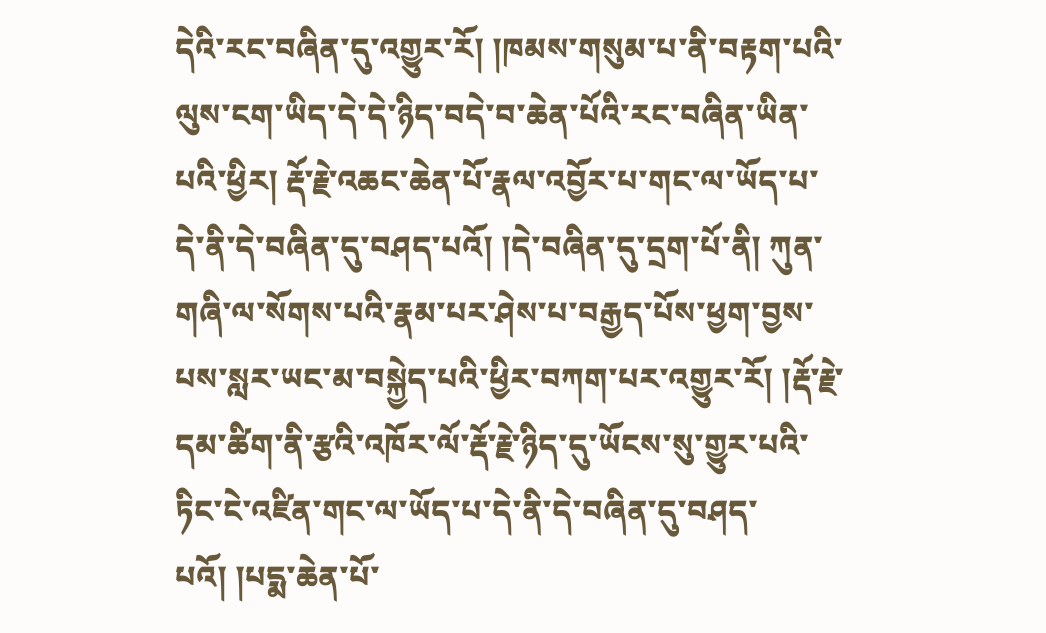དེའི་རང་བཞིན་དུ་འགྱུར་རོ། །ཁམས་གསུམ་པ་ནི་བརྟག་པའི་ལུས་ངག་ཡིད་དེ་དེ་ཉིད་བདེ་བ་ཆེན་པོའི་རང་བཞིན་ཡིན་པའི་ཕྱིར། རྡོ་རྗེ་འཆང་ཆེན་པོ་རྣལ་འབྱོར་པ་གང་ལ་ཡོད་པ་དེ་ནི་དེ་བཞིན་དུ་བཤད་པའོ། །དེ་བཞིན་དུ་དྲག་པོ་ནི། ཀུན་གཞི་ལ་སོགས་པའི་རྣམ་པར་ཤེས་པ་བརྒྱད་པོས་ཕྱག་བྱས་པས་སླར་ཡང་མ་བསྐྱེད་པའི་ཕྱིར་བཀག་པར་འགྱུར་རོ། །རྡོ་རྗེ་དམ་ཚིག་ནི་རྩའི་འཁོར་ལོ་རྡོ་རྗེ་ཉིད་དུ་ཡོངས་སུ་གྱུར་པའི་ཏིང་ངེ་འཛིན་གང་ལ་ཡོད་པ་དེ་ནི་དེ་བཞིན་དུ་བཤད་པའོ། །པདྨ་ཆེན་པོ་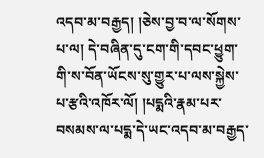འདབ་མ་བརྒྱད། །ཅེས་བྱ་བ་ལ་སོགས་པ་ལ། དེ་བཞིན་དུ་ངག་གི་དབང་ཕྱུག་གི་ས་བོན་ཡོངས་སུ་གྱུར་པ་ལས་སྐྱེས་པ་རྩའི་འཁོར་ལོ། །པདྨའི་རྣམ་པར་བསམས་ལ་པདྨ་དེ་ཡང་འདབ་མ་བརྒྱད་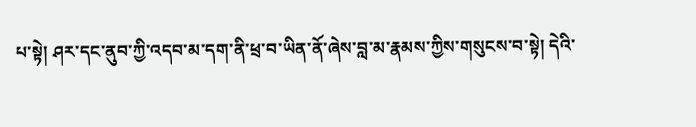པ་སྟེ། ཤར་དང་ནུབ་ཀྱི་འདབ་མ་དག་ནི་ཕྲ་བ་ཡིན་ནོ་ཞེས་བླ་མ་རྣམས་ཀྱིས་གསུངས་བ་སྟེ། དེའི་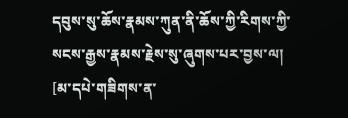དབུས་སུ་ཆོས་རྣམས་ཀུན་ནི་ཆོས་ཀྱི་རིགས་ཀྱི་སངས་རྒྱས་རྣམས་རྗེས་སུ་ཞུགས་པར་བྱས་ལ།
[མ་དཔེ་གཟིགས་ན་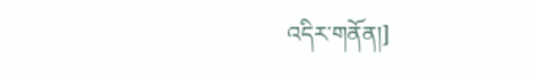འདིར་གནོན།]